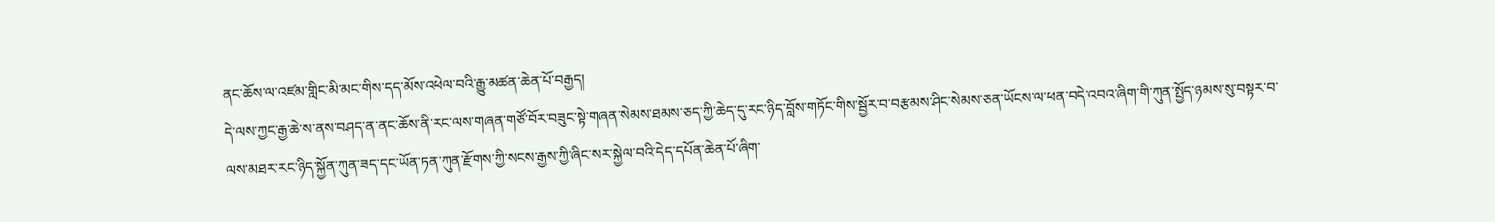ནང་ཆོས་ལ་འཛམ་གླིང་མི་མང་གིས་དད་མོས་འཕེལ་བའི་རྒྱུ་མཚན་ཆེན་པོ་བརྒྱད།
དེ་ལས་ཀྱང་རྒྱ་ཆེ་ས་ནས་བཤད་ན་ནང་ཆོས་ནི་རང་ལས་གཞན་གཙོ་བོར་བཟུང་སྟེ་གཞན་སེམས་ཐམས་ཅད་ཀྱི་ཆེད་དུ་རང་ཉིད་བློས་གཏོང་གིས་སྦྱོར་བ་བརྩམས་ཤིང་སེམས་ཅན་ཡོངས་ལ་ཕན་བདེ་འབའ་ཞིག་གི་ཀུན་སྤྱོད་ཉམས་སུ་བསྟར་བ་ལས་མཐར་རང་ཉིད་སྐྱོན་ཀུན་ཟད་དང་ཡོན་ཏན་ཀུན་རྫོགས་ཀྱི་སངས་རྒྱས་ཀྱི་ཞིང་སར་སྐྱེལ་བའི་དེད་དཔོན་ཆེན་པོ་ཞིག་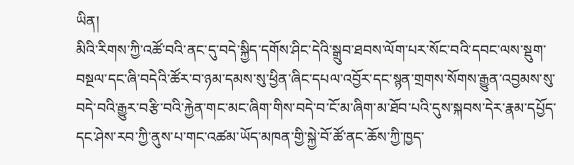ཡིན།
མིའི་རིགས་ཀྱི་འཚོ་བའི་ནང་དུ་བདེ་སྐྱིད་དགོས་ཤིང་དེའི་སྒྲུབ་ཐབས་ལོག་པར་སོང་བའི་དབང་ལས་སྡུག་བསྔལ་དང་ཞི་བདེའི་ཚོར་བ་ཉམ་དམས་སུ་ཕྱིན་ཞིང་དཔལ་འབྱོར་དང་སྙན་གྲགས་སོགས་རྒྱུན་འབྱམས་སུ་བདེ་བའི་རྒྱུར་བརྩི་བའི་རྐྱེན་གང་མང་ཞིག་གིས་བདེ་བ་ངོ་མ་ཞིག་མ་ཐོབ་པའི་དུས་སྐབས་དེར་རྣམ་དཔྱོད་དང་ཤེས་རབ་ཀྱི་ནུས་པ་གང་འཚམ་ཡོད་མཁན་གྱི་སྐྱེ་བོ་ཚོ་ནང་ཆོས་ཀྱི་ཁྱད་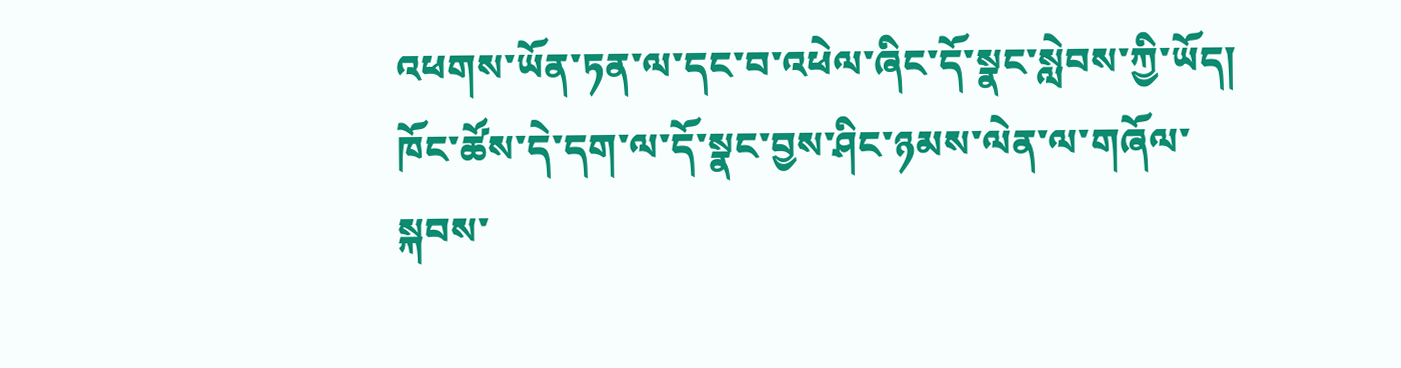འཕགས་ཡོན་ཏན་ལ་དང་བ་འཕེལ་ཞིང་དོ་སྣང་སླེབས་ཀྱི་ཡོད། ཁོང་ཚོས་དེ་དག་ལ་དོ་སྣང་བྱས་ཤིང་ཉམས་ལེན་ལ་གཞོལ་སྐབས་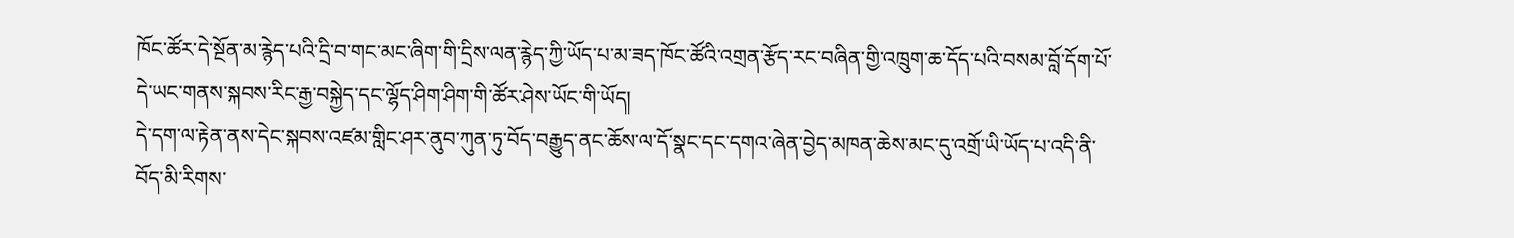ཁོང་ཚོར་དེ་སྔོན་མ་རྙེད་པའི་དྲི་བ་གང་མང་ཞིག་གི་དྲིས་ལན་རྙེད་ཀྱི་ཡོད་པ་མ་ཟད་ཁོང་ཚོའི་འགྲན་རྩོད་རང་བཞིན་གྱི་འཁྲུག་ཆ་དོད་པའི་བསམ་བློ་དོག་པོ་དེ་ཡང་གནས་སྐབས་རིང་རྒྱ་བསྐྱེད་དང་ལྷོད་ཤིག་ཤིག་གི་ཚོར་ཤེས་ཡོང་གི་ཡོད།
དེ་དག་ལ་རྟེན་ནས་དེང་སྐབས་འཛམ་གླིང་ཤར་ནུབ་ཀུན་ཏུ་བོད་བརྒྱུད་ནང་ཆོས་ལ་དོ་སྣང་དང་དགའ་ཞེན་བྱེད་མཁན་ཆེས་མང་དུ་འགྲོ་ཡི་ཡོད་པ་འདི་ནི་བོད་མི་རིགས་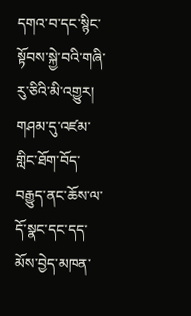དགའ་བ་དང་སྙིང་སྟོབས་སྐྱེ་བའི་གཞི་རུ་ཅིའི་མི་འགྱུར། གཤམ་དུ་འཛམ་གླིང་ཐོག་བོད་བརྒྱུད་ནང་ཆོས་ལ་དོ་སྣང་དང་དད་མོས་བྱེད་མཁན་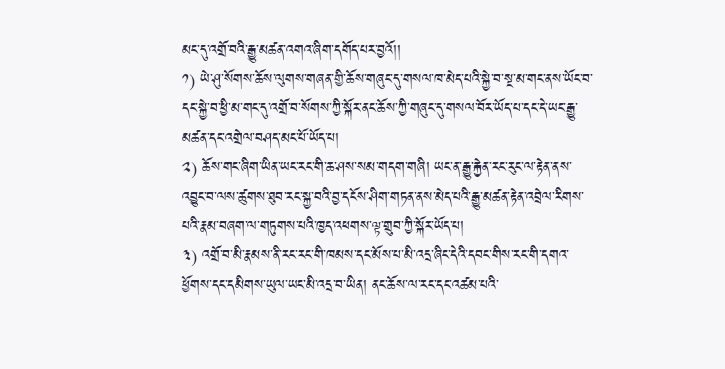མང་དུ་འགྲོ་བའི་རྒྱུ་མཚན་འགའ་ཞིག་དགོད་པར་བྱའོ།།
༡) ཡེ་ཤུ་སོགས་ཆོས་ལུགས་གཞན་གྱི་ཆོས་གཞུང་དུ་གསལ་ཁ་མེད་པའི་སྐྱེ་བ་སྔ་མ་གང་ནས་ཡོང་བ་དང་སྐྱེ་བ་ཕྱི་མ་གང་དུ་འགྲོ་བ་སོགས་ཀྱི་སྐོར་ནང་ཆོས་ཀྱི་གཞུང་དུ་གསལ་བོར་ཡོད་པ་དང་དེ་ཡང་རྒྱུ་མཚན་དང་འགྲེལ་བཤད་མང་པོ་ཡོད་པ།
༢) ཆོས་གང་ཞིག་ཡིན་ཡང་རང་གི་ཆ་ཤས་སམ་གདག་གཞི། ཡང་ན་རྒྱུ་རྐྱེན་རང་རུང་ལ་རྟེན་ནས་འབྱུང་བ་ལས་ཚུགས་ཐུབ་རང་སྐྱ་བའི་བྱ་དངོས་ཤིག་གཏན་ནས་མེད་པའི་རྒྱུ་མཚན་རྟེན་འབྲེལ་རིགས་པའི་རྣམ་བཞག་ལ་གཏུགས་པའི་ཁྱད་འཕགས་ལྟ་གྲུབ་ཀྱི་སྐོར་ཡོད་པ།
༣) འགྲོ་བ་མི་རྣམས་ནི་རང་རང་གི་ཁམས་དང་མོས་པ་མི་འདྲ་ཞིང་དེའི་དབང་གིས་རང་གི་དགའ་ཕྱོགས་དང་དམིགས་ཡུལ་ཡང་མི་འདྲ་བ་ཡིན། ནང་ཆོས་ལ་རང་དང་འཚམ་པའི་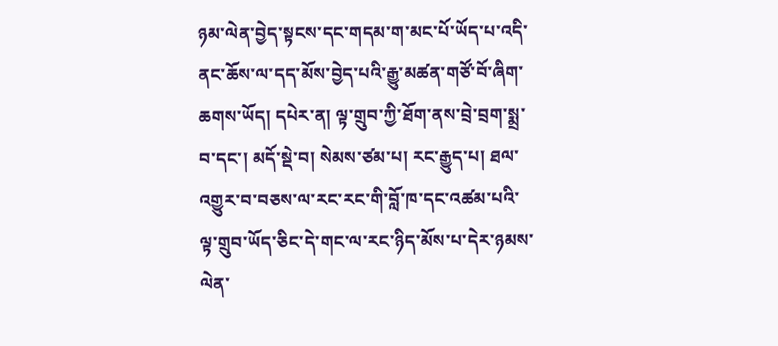ཉམ་ལེན་བྱེད་སྟངས་དང་གདམ་ག་མང་པོ་ཡོད་པ་འདི་ནང་ཆོས་ལ་དད་མོས་བྱེད་པའི་རྒྱུ་མཚན་གཙོ་བོ་ཞིག་ཆགས་ཡོད། དཔེར་ན། ལྟ་གྲུབ་ཀྱི་ཐོག་ནས་བྲེ་བྲག་སྨྲ་བ་དང་། མདོ་སྡེ་བ། སེམས་ཙམ་པ། རང་རྒྱུད་པ། ཐལ་འགྱུར་བ་བཅས་ལ་རང་རང་གི་བློ་ཁ་དང་འཚམ་པའི་ལྟ་གྲུབ་ཡོད་ཅིང་དེ་གང་ལ་རང་ཉིད་མོས་པ་དེར་ཉམས་ལེན་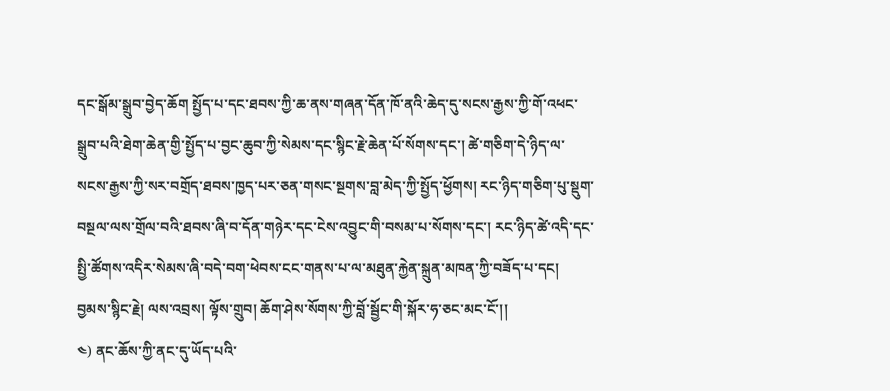དང་སྒོམ་སྒྲུབ་བྱེད་ཆོག སྤྱོད་པ་དང་ཐབས་ཀྱི་ཆ་ནས་གཞན་དོན་ཁོ་ནའི་ཆེད་དུ་སངས་རྒྱས་ཀྱི་གོ་འཕང་སྒྲུབ་པའི་ཐེག་ཆེན་གྱི་སྤྱོད་པ་བྱང་ཆུབ་ཀྱི་སེམས་དང་སྙིང་རྗེ་ཆེན་པོ་སོགས་དང་། ཚེ་གཅིག་དེ་ཉིད་ལ་སངས་རྒྱས་ཀྱི་སར་བགྲོད་ཐབས་ཁྱད་པར་ཅན་གསང་སྔགས་བླ་མེད་ཀྱི་སྤྱོད་ཕྱོགས། རང་ཉིད་གཅིག་པུ་སྡུག་བསྔལ་ལས་གྲོལ་བའི་ཐབས་ཞི་བ་དོན་གཉེར་དང་ངེས་འབྱུང་གི་བསམ་པ་སོགས་དང་། རང་ཉིད་ཚེ་འདི་དང་སྤྱི་ཚོགས་འདིར་སེམས་ཞི་བདེ་བག་ཕེབས་ངང་གནས་པ་ལ་མཐུན་རྐྱེན་སྐྲུན་མཁན་ཀྱི་བཟོད་པ་དང། བྱམས་སྙིང་རྗེ། ལས་འབྲས། ལྟོས་གྲུབ། ཆོག་ཤེས་སོགས་ཀྱི་བློ་སྦྱོང་གི་སྐོར་ཧ་ཅང་མང་ངོ་།།
༤) ནང་ཆོས་ཀྱི་ནང་དུ་ཡོད་པའི་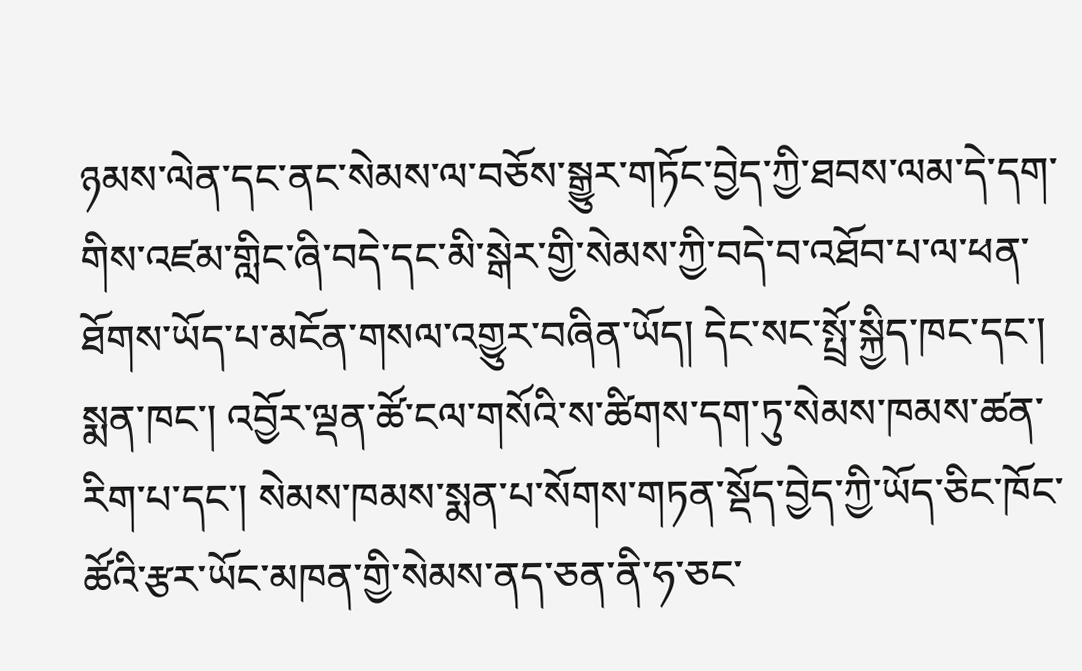ཉམས་ལེན་དང་ནང་སེམས་ལ་བཅོས་སྒྱུར་གཏོང་བྱེད་ཀྱི་ཐབས་ལམ་དེ་དག་གིས་འཛམ་གླིང་ཞི་བདེ་དང་མི་སྒེར་གྱི་སེམས་ཀྱི་བདེ་བ་འཐོབ་པ་ལ་ཕན་ཐོགས་ཡོད་པ་མངོན་གསལ་འགྱུར་བཞིན་ཡོད། དེང་སང་སྤྲོ་སྐྱིད་ཁང་དང་། སྨན་ཁང་། འབྱོར་ལྡན་ཚོ་ངལ་གསོའི་ས་ཚིགས་དག་ཏུ་སེམས་ཁམས་ཚན་རིག་པ་དང་། སེམས་ཁམས་སྨན་པ་སོགས་གཏན་སྡོད་བྱེད་ཀྱི་ཡོད་ཅིང་ཁོང་ཚོའི་རྩར་ཡོང་མཁན་གྱི་སེམས་ནད་ཅན་ནི་ཧ་ཅང་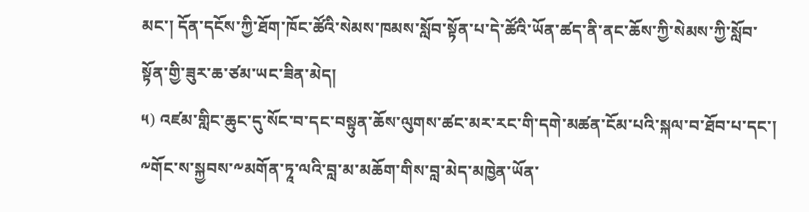མང་། དོན་དངོས་ཀྱི་ཐོག་ཁོང་ཚོའི་སེམས་ཁམས་སློབ་སྟོན་པ་དེ་ཚོའི་ཡོན་ཚད་ནི་ནང་ཆོས་ཀྱི་སེམས་ཀྱི་སློབ་སྟོན་གྱི་ཟུར་ཆ་ཙམ་ཡང་ཟིན་མེད།
༥) འཛམ་གླིང་ཆུང་དུ་སོང་བ་དང་བསྟུན་ཆོས་ལུགས་ཚང་མར་རང་གི་དགེ་མཚན་ངོམ་པའི་སྐལ་བ་ཐོབ་པ་དང་། ༸གོང་ས་སྐྱབས་༸མགོན་ཏཱ་ལའི་བླ་མ་མཆོག་གིས་བླ་མེད་མཁྱེན་ཡོན་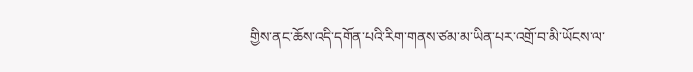གྱིས་ནང་ཆོས་འདི་དགོན་པའི་རིག་གནས་ཙམ་མ་ཡིན་པར་འགྲོ་བ་མི་ཡོངས་ལ་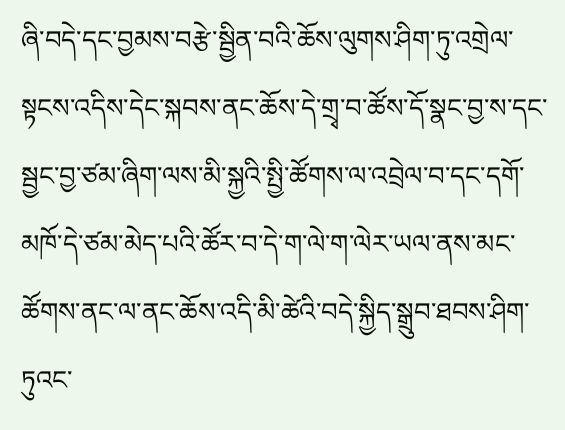ཞི་བདེ་དང་བྱམས་བརྩེ་སྦྱིན་བའི་ཆོས་ལུགས་ཤིག་ཏུ་འགྲེལ་སྟངས་འདིས་དེང་སྐབས་ནང་ཆོས་དེ་གྲྭ་བ་ཚོས་དོ་སྣང་བྱ་ས་དང་སྦྱང་བྱ་ཙམ་ཞིག་ལས་མི་སྐྱའི་སྤྱི་ཚོགས་ལ་འབྲེལ་བ་དང་དགོ་མཁོ་དེ་ཙམ་མེད་པའི་ཚོར་བ་དེ་ག་ལེ་ག་ལེར་ཡལ་ནས་མང་ཚོགས་ནང་ལ་ནང་ཆོས་འདི་མི་ཚེའི་བདེ་སྐྱིད་སྒྲུབ་ཐབས་ཤིག་ཏུའང་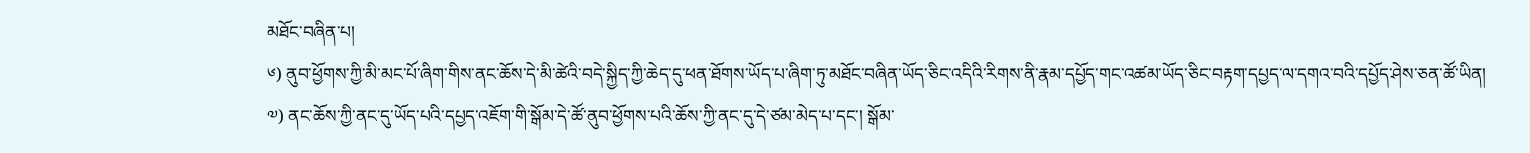མཐོང་བཞིན་པ།
༦) ནུབ་ཕྱོགས་ཀྱི་མི་མང་པོ་ཞིག་གིས་ནང་ཆོས་དེ་མི་ཚེའི་བདེ་སྐྱིད་ཀྱི་ཆེད་དུ་ཕན་ཐོགས་ཡོད་པ་ཞིག་ཏུ་མཐོང་བཞིན་ཡོད་ཅིང་འདིའི་རིགས་ནི་རྣམ་དཔྱོད་གང་འཚམ་ཡོད་ཅིང་བརྟག་དཔྱད་ལ་དགའ་བའི་དཔྱོད་ཤེས་ཅན་ཚོ་ཡིན།
༧) ནང་ཆོས་ཀྱི་ནང་དུ་ཡོད་པའི་དཔྱད་འཇོག་གི་སྒོམ་དེ་ཚོ་ནུབ་ཕྱོགས་པའི་ཆོས་ཀྱི་ནང་དུ་དེ་ཙམ་མེད་པ་དང་། སྒོམ་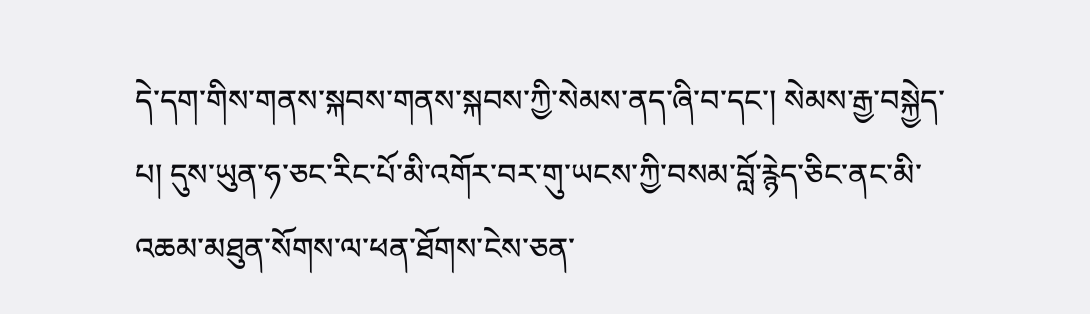དེ་དག་གིས་གནས་སྐབས་གནས་སྐབས་ཀྱི་སེམས་ནད་ཞི་བ་དང་། སེམས་རྒྱ་བསྐྱེད་པ། དུས་ཡུན་ཧ་ཅང་རིང་པོ་མི་འགོར་བར་གུ་ཡངས་ཀྱི་བསམ་བློ་རྙེད་ཅིང་ནང་མི་འཆམ་མཐུན་སོགས་ལ་ཕན་ཐོགས་ངེས་ཅན་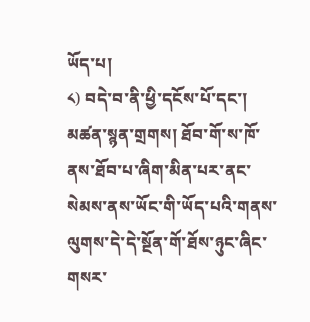ཡོད་པ།
༨) བདེ་བ་ནི་ཕྱི་དངོས་པོ་དང་། མཚན་སྙན་གྲགས། ཐོབ་གོ་ས་ཁོ་ནས་ཐོབ་པ་ཞིག་མིན་པར་ནང་སེམས་ནས་ཡོང་གི་ཡོད་པའི་གནས་ལུགས་དེ་དེ་སྔོན་གོ་ཐོས་ཉུང་ཞིང་གསར་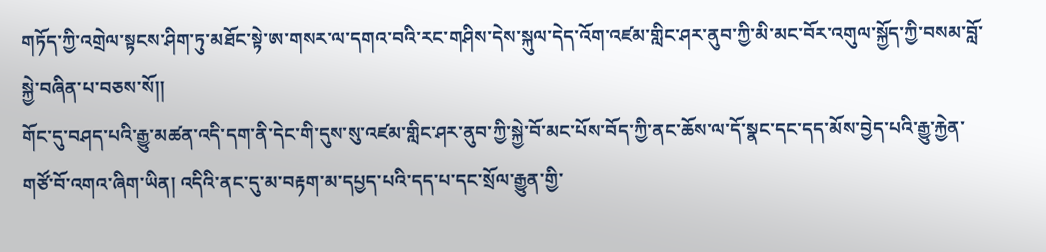གཏོད་ཀྱི་འགྲེལ་སྟངས་ཤིག་ཏུ་མཐོང་སྟེ་ཨ་གསར་ལ་དགའ་བའི་རང་གཤིས་དེས་སྐུལ་དེད་འོག་འཛམ་གླིང་ཤར་ནུབ་ཀྱི་མི་མང་བོར་འགུལ་སྐྱོད་ཀྱི་བསམ་བློ་སྐྱེ་བཞིན་པ་བཅས་སོ།།
གོང་དུ་བཤད་པའི་རྒྱུ་མཚན་འདི་དག་ནི་དེང་གི་དུས་སུ་འཛམ་གླིང་ཤར་ནུབ་ཀྱི་སྐྱེ་བོ་མང་པོས་བོད་ཀྱི་ནང་ཆོས་ལ་དོ་སྣང་དང་དད་མོས་བྱེད་པའི་རྒྱུ་རྐྱེན་གཙོ་བོ་འགའ་ཞིག་ཡིན། འདིའི་ནང་དུ་མ་བརྟག་མ་དཔྱད་པའི་དད་པ་དང་སྲོལ་རྒྱུན་གྱི་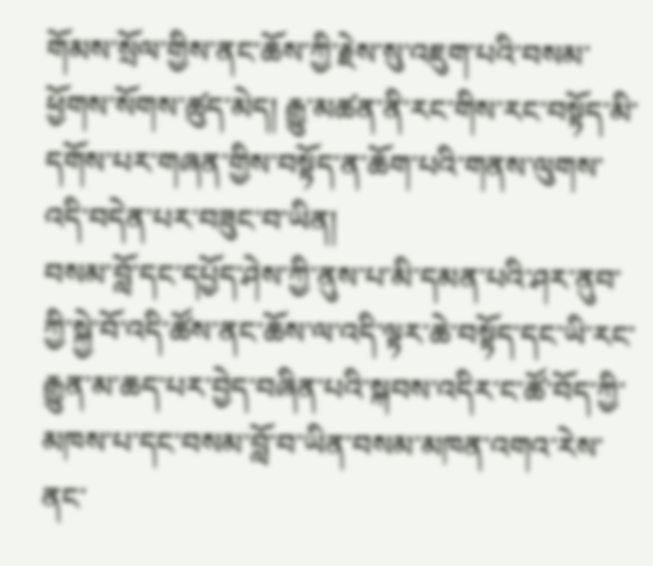གོམས་སྲོལ་གྱིས་ནང་ཆོས་ཀྱི་རྗེས་སུ་འཇུག་པའི་བསམ་ཕྱོགས་སོགས་ཚུད་མེད། རྒྱུ་མཚན་ནི་རང་གིས་རང་བསྟོད་མི་དགོས་པར་གཞན་གྱིས་བསྟོད་ན་ཆོག་པའི་གནས་ལུགས་འདི་བདེན་པར་བཟུང་བ་ཡིན།
བསམ་བློ་དང་དཔྱོད་ཤེས་ཀྱི་ནུས་པ་མི་དམན་པའི་ཤར་ནུབ་ཀྱི་སྐྱེ་བོ་འདི་ཚོས་ནང་ཆོས་ལ་འདི་ལྟར་ཆེ་བསྟོད་དང་ཡི་རང་རྒྱུན་མ་ཆད་པར་བྱེད་བཞིན་པའི་སྐབས་འདིར་ང་ཚོ་བོད་ཀྱི་མཁས་པ་དང་བསམ་བློ་བ་ཡིན་བསམ་མཁན་འགའ་རེས་ནང་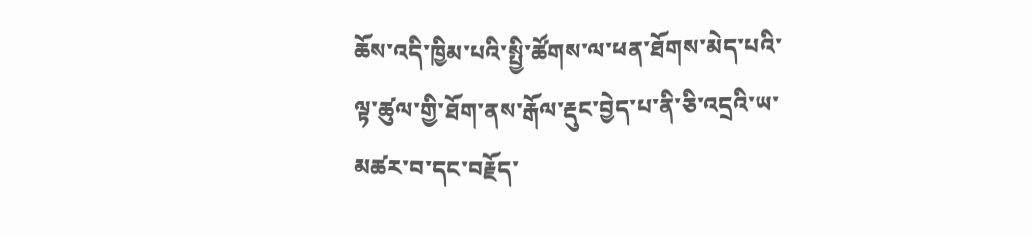ཆོས་འདི་ཁྱིམ་པའི་སྤྱི་ཚོགས་ལ་ཕན་ཐོགས་མེད་པའི་ལྟ་ཚུལ་གྱི་ཐོག་ནས་རྒོལ་རྡུང་བྱེད་པ་ནི་ཅི་འདྲའི་ཡ་མཚར་བ་དང་བརྗོད་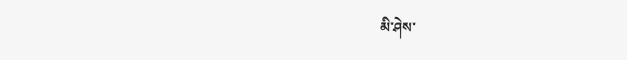མི་ཤེས་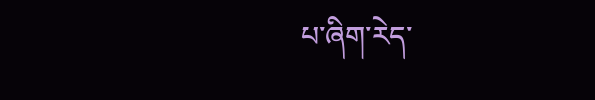པ་ཞིག་རེད་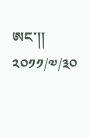ཨང་།།
༢༠༡༡/༧/༣༠